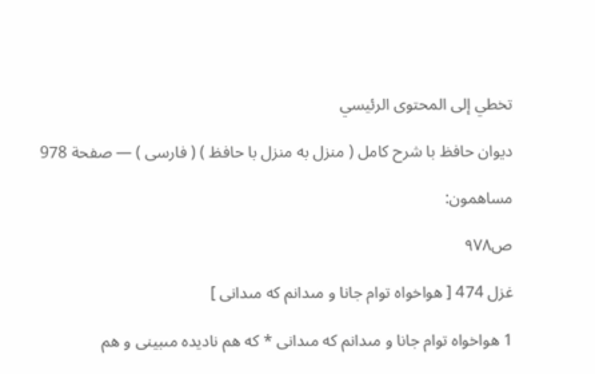تخطي إلى المحتوى الرئيسي

ديوان حافظ با شرح كامل ( منزل به منزل با حافظ ) ( فارسى ) — صفحة 978

مساهمون:

ص٩٧٨

غزل 474 [ هواخواه توام جانا و مىدانم كه مىدانى ]

1 هواخواه توام جانا و مىدانم كه مىدانى * كه هم ناديده مىبينى و هم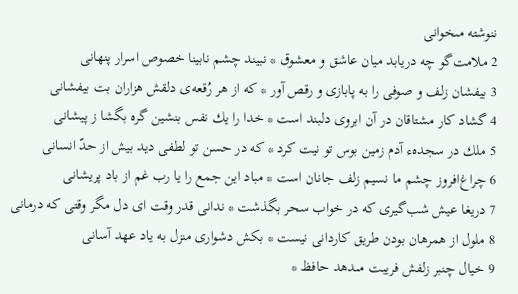ننوشته مىخوانى
2 ملامت‌گو چه دريابد ميان عاشق و معشوق * نبيند چشم نابينا خصوص اسرار پنهانى
3 بيفشان زلف و صوفى را به پابازى و رقص آور * كه از هر رُقعه‌ى دلقش هزاران بت بيفشانى
4 گشاد كار مشتاقان در آن ابروى دلبند است * خدا را يك نفس بنشين گره بگشا ز پيشانى
5 ملك در سجدهء آدم زمين بوس تو نيت كرد * كه در حسن تو لطفى ديد بيش از حدّ انسانى
6 چراغ‌افروز چشم ما نسيم زلف جانان است * مباد اين جمع را يا رب غم از باد پريشانى
7 دريغا عيش شب‌گيرى كه در خواب سحر بگذشت * ندانى قدر وقت اى دل مگر وقتى كه درمانى
8 ملول از همرهان بودن طريق كاردانى نيست * بكش دشوارى منزل به ياد عهد آسانى
9 خيال چنبر زلفش فريبت مىدهد حافظ *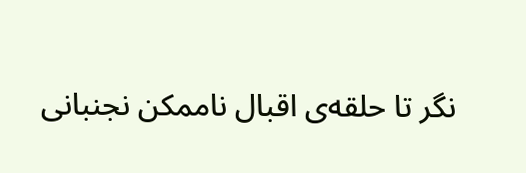نگر تا حلقه‌ى اقبال ناممكن نجنبانى